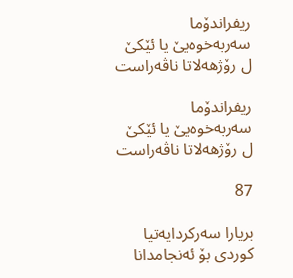ریفراندۆما سه‌ربه‌خوه‌یێ یا ئێكێ ل رۆژهه‌لاتا ناڤه‌راست

ریفراندۆما سه‌ربه‌خوه‌یێ یا ئێكێ ل رۆژهه‌لاتا ناڤه‌راست

87

بریارا سه‌ركردایه‌تیا كوردى بۆ ئه‌نجامدانا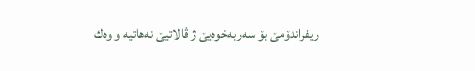ریفراندۆمێ بۆ سه‌ربه‌خوه‌یێ ژ ڤالاتیێ نه‌هاتیه‌ و وه‌ك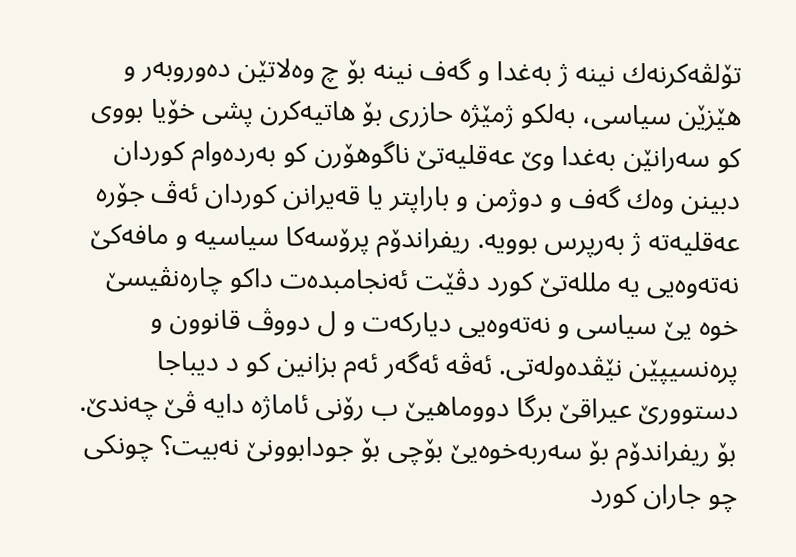تۆلڤه‌كرنه‌ك نینه‌ ژ به‌غدا و گه‌ف نینه‌ بۆ چ وه‌لاتێن ده‌وروبه‌ر و هێزێن سیاسى، به‌لكو ژمێژه‌ حازرى بۆ هاتیه‌كرن پشى خۆیا بووى كو سه‌رانێن به‌غدا وێ عه‌قلیه‌تێ ناگوهۆرن كو به‌رده‌وام كوردان دبینن وه‌ك گه‌ف و دوژمن و باراپتر یا قه‌یرانن كوردان ئه‌ڤ جۆره‌ عه‌قلیه‌ته‌ ژ به‌رپرس بوویه‌. ریفراندۆم پرۆسه‌كا سیاسیه‌ و مافه‌كێ نه‌ته‌وه‌یى یه‌ ملله‌تێ كورد دڤێت ئه‌نجامبده‌ت داكو چاره‌نڤیسێ خوه‌ یێ سیاسى و نه‌ته‌وه‌یى دیاركه‌ت و ل دووڤ قانوون و پره‌نسیپێن نێڤده‌وله‌تى. ئه‌ڤه‌ ئه‌گه‌ر ئه‌م بزانین كو د دیباجا دستوورێ عیراقێ برگا دووماهیێ ب رۆنى ئاماژه‌ دایه‌ ڤێ چه‌ندێ.
بۆ ریفراندۆم بۆ سه‌ربه‌خوه‌یێ بۆچى بۆ جودابوونێ نه‌بیت؟ چونكى چو جاران كورد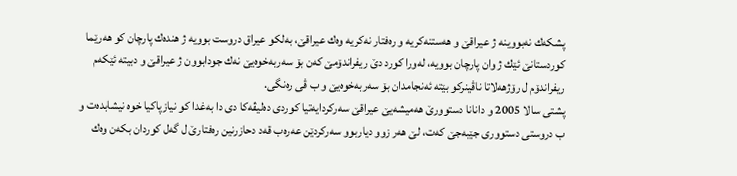پشكه‌ك نه‌بووینه‌ ژ عیراقێ و هه‌ستنه‌كریه‌ و ره‌فتار نه‌كریه‌ وه‌ك عیراقێ، به‌لكو عیراق دروست بوویه‌ ژ هنده‌ك پارچان كو هه‌رێما كوردستانێ ئێك ژ وان پارچان بوویه‌، له‌ورا كورد دێ ریفراندۆمێ كه‌ن بۆ سه‌ربه‌خوه‌یێ نه‌ك جودابوون ژ عیراقێ و دبیته‌ ئێكه‌م ریفراندۆم ل رۆژهه‌لاتا ناڤینركو بێته‌ ئه‌نجامدان بۆ سه‌ربه‌خوه‌یێ و ب ڤى ره‌نگى.
پشتى سالا 2005 و دانانا دستوورێ هه‌میشه‌یێ عیراقێ سه‌ركردایه‌تیا كوردى ده‌لیڤه‌كا دى دا به‌غدا كو نیازپاكیا خوه‌ نیشابده‌ت و ب دروستى دستوورى جێبه‌جێ كه‌ت، لێ هه‌ر زوو دیاربوو سه‌ركردێن عه‌ره‌ب قه‌د دحازرنین ره‌فتارێ ل گه‌ل كوردان بكه‌ن وه‌ك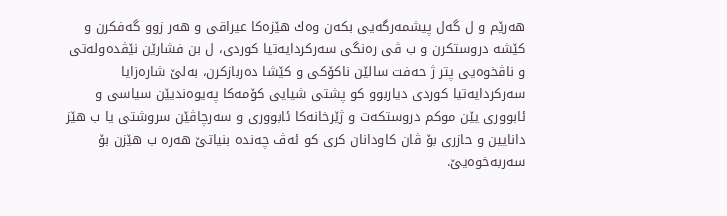هه‌رێم و ل گه‌ل پیشمه‌رگه‌یى بكه‌ن وه‌ك هێزه‌كا عیراقى و هه‌ر زوو گه‌فكرن و كێشه‌ دروستكرن و ب ڤى ره‌نگى سه‌ركردایه‌تیا كوردى، ل بن فشارێن نێڤده‌وله‌تى و ناڤخوه‌یى پتر ژ حه‌فت سالێن ناكۆكى و كێشا ده‌ربازكرن، به‌لێ شاره‌زایا سه‌ركردایه‌تیا كوردى دیاربوو كو پشتى شیایى كۆمه‌كا په‌یوه‌ندیێن سیاسى و ئابوورى یێن موكم دروستكه‌ت و ژێرخانه‌كا ئابوورى و سه‌رچاڤێن سروشتى یا ب هێز دانایین و حازرى بۆ ڤان كاودانان كرى كو ئه‌ڤ چه‌نده‌ بنیاتێ هه‌ره‌ ب هێزن بۆ سه‌ربه‌خوه‌یێ.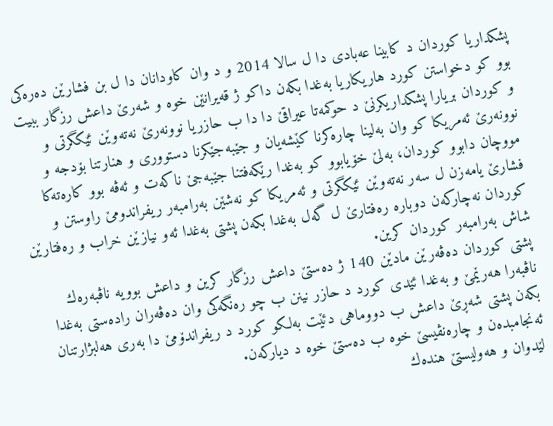پشكداریا كوردان د كابینا عه‌بادی دا ل سالا 2014 و د وان كاودانان دا ل بن فشارێن ده‌ره‌كى بوو كو دخواستن كورد هاریكاریا به‌غدا بكه‌ن داكو ژ قه‌یرانێن خوه‌ و شه‌رێ داعش رزگار ببیت و كوردان بریارا پشكداریكرنێ د حوكمه‌تا عیراقێ دا دا ب حازریا نوونه‌رێ نه‌ته‌وێن ئێكگرتى و نوونه‌رێ ئه‌مریكا كو وان به‌لینا چاره‌كرنا كێشه‌یان و جێبه‌جێكرنا دستوورى و هنارتنا بۆدجه‌ و مووچان دابوو كوردان، به‌لێ خۆیابوو كو به‌غدا رێكه‌فتنا جێبه‌جێ ناكه‌ت و ئه‌ڤه‌ بوو كاره‌ته‌كا فشارێ یامه‌زن ل سه‌ر نه‌ته‌وێن ئێكگرتى و ئه‌مریكا كو نه‌شێن به‌رامبه‌ر ریفراندومێ راوستن و كوردان نه‌چاركه‌ن دوباره‌ ره‌فتارێ ل گه‌ل به‌غدا بكه‌ن پشتى به‌غدا ئه‌و نیازێن خراب و ره‌فتارێن شاش به‌رامبه‌ر كوردان كرین.
پشتى كوردان ده‌ڤه‌رێن مادێن 140 ژ ده‌ستێ داعش رزگار كرین و داعش بوویه‌ ناڤبه‌ره‌ك ناڤبه‌را هه‌رێمێ و به‌غدا ئێدى كورد د حازر نینن ب چو ره‌نگه‌كى وان ده‌ڤه‌ران راده‌ستى به‌غدا بكه‌ن پشتى شه‌ڕێ داعش ب دووماهی دئێت به‌لكو كورد د ریفراندۆمێ دا به‌رى هه‌لبژارتنان ئه‌نجامبده‌ن و چاره‌نڤیسێ خوه‌ ب ده‌ستێ خوه‌ د دیاركه‌ن.
لێدوان و هه‌ولیستێ هنده‌ك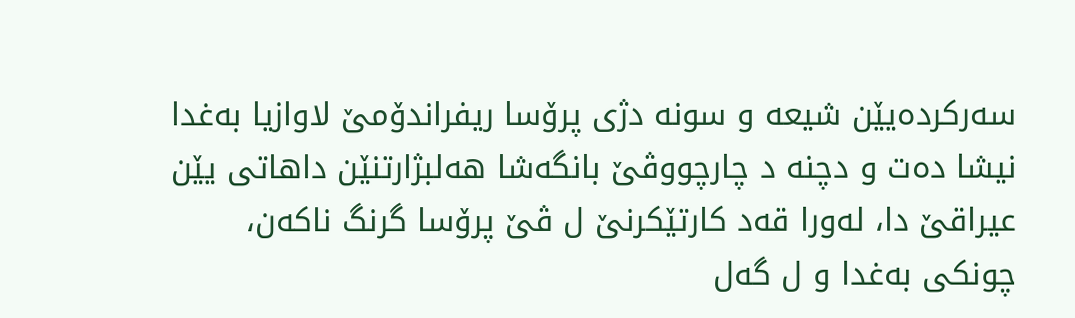سه‌ركرده‌یێن شیعه‌ و سونه‌ دژى پرۆسا ریفراندۆمێ لاوازیا به‌غدا نیشا ده‌ت و دچنه‌ د چارچووڤێ بانگه‌شا هه‌لبژارتنێن داهاتى یێن عیراقێ دا، له‌ورا قه‌د كارتێكرنێ ل ڤێ پرۆسا گرنگ ناكه‌ن، چونكى به‌غدا و ل گه‌ل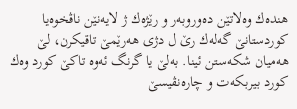هنده‌ك وه‌لاتێن ده‌وروبه‌ر و رێژه‌ك ژ لایه‌نێن ناڤخوه‌یا كوردستانێ گه‌له‌ك رێ ل دژى هه‌رێمێ تاقیكرن، لێ هه‌میان شكه‌ستن ئینا. به‌لێ یا گرنگ ئه‌وه‌ تاكێ كورد وه‌ك كورد بیربكه‌ت و چاره‌نڤیسێ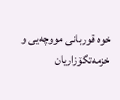خوه‌ قوربانى مووچه‌یى و خزمه‌تگۆزاریان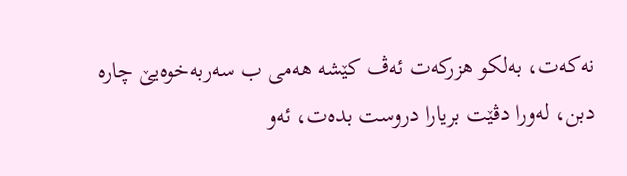نه‌كه‌ت، به‌لكو هزركه‌ت ئه‌ڤ كێشه‌ هه‌مى ب سه‌ربه‌خوه‌یێ چاره‌ دبن، له‌ورا دڤێت بریارا دروست بده‌ت، ئه‌و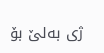ژى به‌لێ بۆ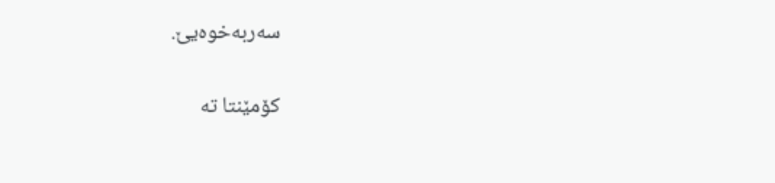سه‌ربه‌خوه‌یێ.

کۆمێنتا تە